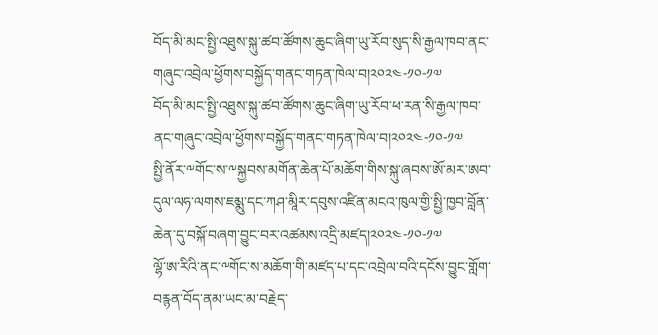བོད་མི་མང་སྤྱི་འཐུས་སྐུ་ཚབ་ཚོགས་ཆུང་ཞིག་ཡུ་རོབ་སུད་སི་རྒྱལ་ཁབ་ནང་གཞུང་འབྲེལ་ཕྱོགས་བསྐྱོད་གནང་གཏན་ཁེལ་བ།༢༠༢༤-༡༠-༡༧
བོད་མི་མང་སྤྱི་འཐུས་སྐུ་ཚབ་ཚོགས་ཆུང་ཞིག་ཡུ་རོབ་ཕ་རན་སི་རྒྱལ་ཁབ་ནང་གཞུང་འབྲེལ་ཕྱོགས་བསྐྱོད་གནང་གཏན་ཁེལ་བ།༢༠༢༤-༡༠-༡༧
སྤྱི་ནོར་༸གོང་ས་༸སྐྱབས་མགོན་ཆེན་པོ་མཆོག་གིས་སྐུ་ཞབས་ཨོ་མར་ཨབ་དུལ་ལཧ་ལགས་ཇམྨུ་དང་ཀཤ་མཱིར་དབུས་འཛིན་མངའ་ཁུལ་གྱི་སྤྱི་ཁྱབ་བློན་ཆེན་དུ་བསྐོ་བཞག་བྱུང་བར་འཚམས་འདྲི་མཛད།༢༠༢༤-༡༠-༡༧
ལྷོ་ཨ་རིའི་ནང་༸གོང་ས་མཆོག་གི་མཛད་པ་དང་འབྲེལ་བའི་དངོས་བྱུང་གློག་བརྙན་བོད་ནམ་ཡང་མ་བརྗེད་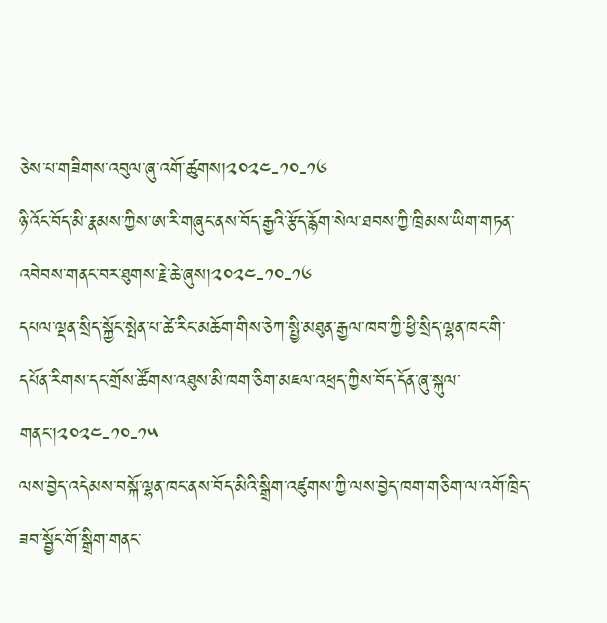ཅེས་པ་གཟིགས་འབུལ་ཞུ་འགོ་ཚུགས།༢༠༢༤-༡༠-༡༦
ཉི་འོང་བོད་མི་རྣམས་ཀྱིས་ཨ་རི་གཞུང་ནས་བོད་རྒྱའི་རྩོད་རྙོག་སེལ་ཐབས་ཀྱི་ཁྲིམས་ཡིག་གཏན་འབེབས་གནང་བར་ཐུགས་རྗེ་ཆེ་ཞུས།༢༠༢༤-༡༠-༡༦
དཔལ་ལྡན་སྲིད་སྐྱོང་སྤེན་པ་ཚེ་རིང་མཆོག་གིས་ཅེཀ་སྤྱི་མཐུན་རྒྱལ་ཁབ་ཀྱི་ཕྱི་སྲིད་ལྷན་ཁང་གི་དཔོན་རིགས་དང་གྲོས་ཚོགས་འཐུས་མི་ཁག་ཅིག་མཇལ་འཕྲད་ཀྱིས་བོད་དོན་ཞུ་སྐུལ་གནང་།༢༠༢༤-༡༠-༡༥
ལས་བྱེད་འདེམས་བསྐོ་ལྷན་ཁང་ནས་བོད་མིའི་སྒྲིག་འཛུགས་ཀྱི་ལས་བྱེད་ཁག་གཅིག་ལ་འགོ་ཁྲིད་ཟབ་སྦྱོང་གོ་སྒྲིག་གནང་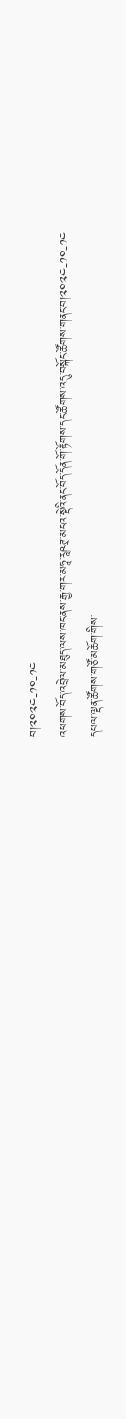བ།༢༠༢༤-༡༠-༡༤
འཕགས་བོད་འབྲེལ་མཐུད་ལས་ཁང་ནས་རྒྱ་གར་མཧཱ་རཱཥཊྲ་མངའ་སྡེའི་ནང་བོད་དོན་གོ་རྟོགས་དང་ཚོགས་འདུ་བསྐོང་ཚོགས་གནང་བ།༢༠༢༤-༡༠-༡༤
དཔལ་ལྡན་ཚོགས་གཙོ་མཆོག་གིས་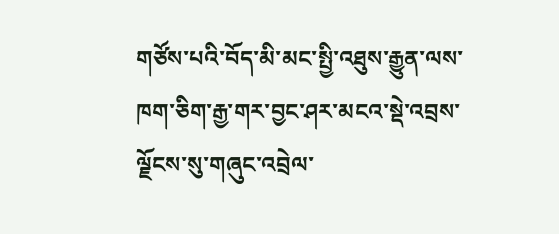གཙོས་པའི་བོད་མི་མང་སྤྱི་འཐུས་རྒྱུན་ལས་ཁག་ཅིག་རྒྱ་གར་བྱང་ཤར་མངའ་སྡེ་འབྲས་ལྗོངས་སུ་གཞུང་འབྲེལ་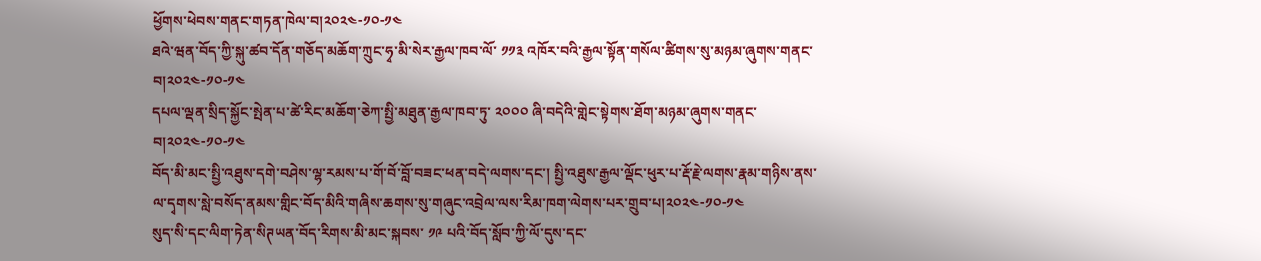ཕྱོགས་ཕེབས་གནང་གཏན་ཁེལ་བ།༢༠༢༤-༡༠-༡༤
ཐའེ་ཝན་བོད་ཀྱི་སྐུ་ཚབ་དོན་གཅོད་མཆོག་ཀྲུང་ཧྭ་མི་སེར་རྒྱལ་ཁབ་ལོ་ ༡༡༣ འཁོར་བའི་རྒྱལ་སྟོན་གསོལ་ཚིགས་སུ་མཉམ་ཞུགས་གནང་བ།༢༠༢༤-༡༠-༡༤
དཔལ་ལྡན་སྲིད་སྐྱོང་སྤེན་པ་ཚེ་རིང་མཆོག་ཅེཀ་སྤྱི་མཐུན་རྒྱལ་ཁབ་ཏུ་ ༢༠༠༠ ཞི་བདེའི་གླེང་སྟེགས་ཐོག་མཉམ་ཞུགས་གནང་བ།༢༠༢༤-༡༠-༡༤
བོད་མི་མང་སྤྱི་འཐུས་དགེ་བཤེས་ལྷ་རམས་པ་གོ་བོ་བློ་བཟང་ཕན་བདེ་ལགས་དང་། སྤྱི་འཐུས་རྒྱལ་ལྡོང་ཕུར་པ་རྡོ་རྗེ་ལགས་རྣམ་གཉིས་ནས་ལ་དྭགས་སླེ་བསོད་ནམས་གླིང་བོད་མིའི་གཞིས་ཆགས་སུ་གཞུང་འབྲེལ་ལས་རིམ་ཁག་ལེགས་པར་གྲུབ་པ།༢༠༢༤-༡༠-༡༤
སུད་སི་དང་ལིག་ཏེན་སིཊཡན་བོད་རིགས་མི་མང་སྐབས་ ༡༩ པའི་བོད་སློབ་ཀྱི་ལོ་དུས་དང་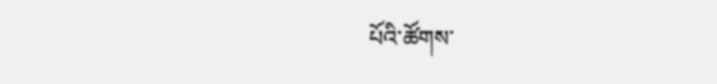པོའི་ཚོགས་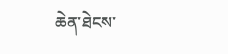ཆེན་ཐེངས་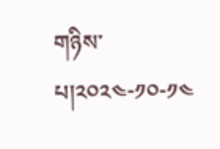གཉིས་པ།༢༠༢༤-༡༠-༡༤